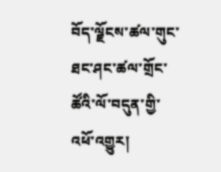བོད་ལྗོངས་ཚལ་གུང་ཐང་ཤང་ཚལ་གྲོང་ཚོའི་ལོ་བདུན་གྱི་འཕོ་འགྱུར།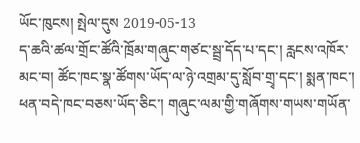ཡོང་ཁུངས། སྤེལ་དུས 2019-05-13
ད་ཆའི་ཚལ་གྲོང་ཚོའི་ཁྲོམ་གཞུང་གཙང་སྦྲ་དོད་པ་དང་། རླངས་འཁོར་མང་བ། ཚོང་ཁང་སྣ་ཚོགས་ཡོད་ལ་ཉེ་འགྲམ་དུ་སློབ་གྲྭ་དང་། སྨན་ཁང་། ཕན་བདེ་ཁང་བཅས་ཡོད་ཅིང་། གཞུང་ལམ་གྱི་གཞོགས་གཡས་གཡོན་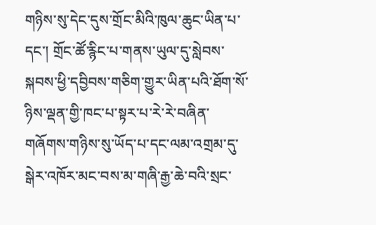གཉིས་སུ་དེང་དུས་གྲོང་མིའི་ཁུལ་ཆུང་ཡིན་པ་དང་། གྲོང་ཚོ་རྙིང་པ་གནས་ཡུལ་དུ་སླེབས་སྐབས་ཕྱི་དབྱིབས་གཅིག་གྱུར་ཡིན་པའི་ཐོག་སོ་ཉིས་ལྡན་གྱི་ཁང་པ་སྟར་པ་རེ་རེ་བཞིན་གཞོགས་གཉིས་སུ་ཡོད་པ་དང་ལམ་འགྲམ་དུ་སྒེར་འཁོར་མང་བས་མ་གཞི་རྒྱ་ཆེ་བའི་སྲང་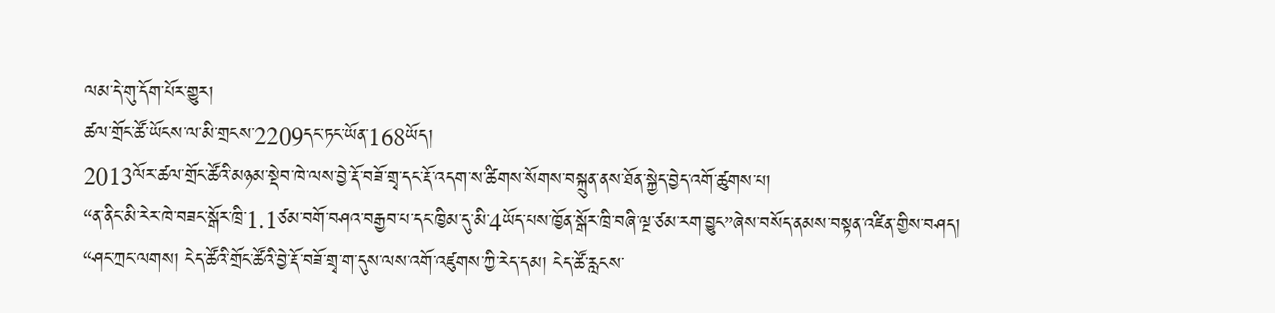ལམ་དེ་གུ་དོག་པོར་གྱུར།
ཚལ་གྲོང་ཚོ་ཡོངས་ལ་མི་གྲངས་2209དང་ཏང་ཡོན་168ཡོད།
2013ལོར་ཚལ་གྲོང་ཚོའི་མཉམ་སྡེབ་ཁེ་ལས་བྱེ་རྡོ་བཟོ་གྲྭ་དང་རྡོ་འདག་ས་ཚིགས་སོགས་བསྐྲུན་ནས་ཐོན་སྐྱེད་བྱེད་འགོ་ཚུགས་པ།
“ན་ནིང་མི་རེར་ཁེ་བཟང་སྒོར་ཁྲི་1.1ཙམ་བགོ་བཤའ་བརྒྱབ་པ་དང་ཁྱིམ་དུ་མི་4ཡོད་པས་ཁྱོན་སྒོར་ཁྲི་བཞི་ལྔ་ཙམ་རག་བྱུང”ཞེས་བསོད་ནམས་བསྟན་འཛིན་གྱིས་བཤད།
“ཤང་ཀྲང་ལགས། ངེད་ཚོའི་གྲོང་ཚོའི་བྱེ་རྡོ་བཟོ་གྲྭ་ག་དུས་ལས་འགོ་འཛུགས་ཀྱི་རེད་དམ། ངེད་ཚོ་རླངས་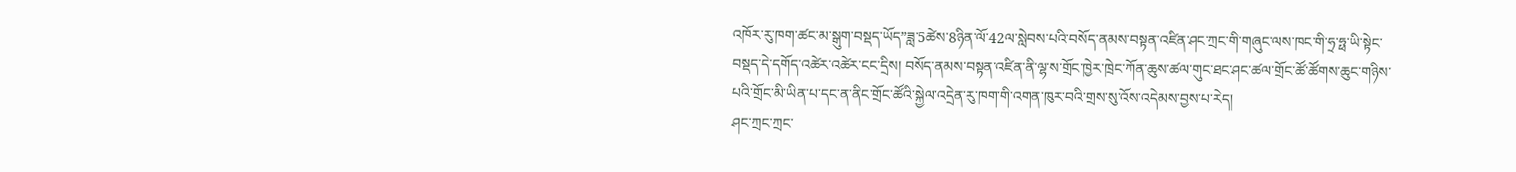འཁོར་རུ་ཁག་ཚང་མ་སྒུག་བསྡད་ཡོད”ཟླ་5ཚེས་8ཉིན་ལོ་42ལ་སླེབས་པའི་བསོད་ནམས་བསྟན་འཛིན་ཤང་ཀྲང་གི་གཞུང་ལས་ཁང་གི་ཧྲ་ཧྥ་ཡི་སྟེང་བསྡད་དེ་དགོད་འཚེར་འཚེར་ངང་དྲིས། བསོད་ནམས་བསྟན་འཛིན་ནི་ལྷ་ས་གྲོང་ཁྱེར་ཁྲེང་ཀོན་ཆུས་ཚལ་གུང་ཐང་ཤང་ཚལ་གྲོང་ཚོ་ཚོགས་ཆུང་གཉིས་པའི་གྲོང་མི་ཡིན་པ་དང་ན་ནིང་གྲོང་ཚོའི་སྐྱེལ་འདྲེན་རུ་ཁག་གི་འགན་ཁུར་བའི་གྲས་སུ་འོས་འདེམས་བྱས་པ་རེད།
ཤང་ཀྲང་ཀྲང་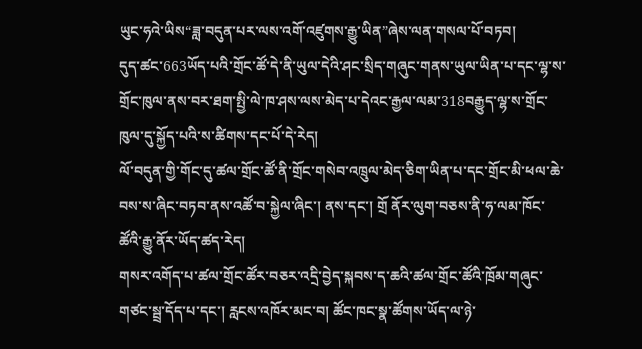ཡུང་ཧའེ་ཡིས“ཟླ་བདུན་པར་ལས་འགོ་འཛུགས་རྒྱུ་ཡིན”ཞེས་ལན་གསལ་པོ་བཏབ།
དུད་ཚང་663ཡོད་པའི་གྲོང་ཚོ་དེ་ནི་ཡུལ་དེའི་ཤང་སྲིད་གཞུང་གནས་ཡུལ་ཡིན་པ་དང་ལྷ་ས་གྲོང་ཁུལ་ནས་བར་ཐག་སྤྱི་ལེ་ཁ་ཤས་ལས་མེད་པ་དེའང་རྒྱལ་ལམ་318བརྒྱུད་ལྷ་ས་གྲོང་ཁུལ་དུ་སྐྱོད་པའི་ས་ཚིགས་དང་པོ་དེ་རེད།
ལོ་བདུན་གྱི་གོང་དུ་ཚལ་གྲོང་ཚོ་ནི་གྲོང་གསེབ་འཁྲུལ་མེད་ཅིག་ཡིན་པ་དང་གྲོང་མི་ཕལ་ཆེ་བས་ས་ཞིང་བཏབ་ནས་འཚོ་བ་སྐྱེལ་ཞིང་། ནས་དང་། གྲོ ནོར་ལུག་བཅས་ནི་ཧ་ལམ་ཁོང་ཚོའི་རྒྱུ་ནོར་ཡོད་ཚད་རེད།
གསར་འགོད་པ་ཚལ་གྲོང་ཚོར་བཅར་འདྲི་བྱེད་སྐབས་ད་ཆའི་ཚལ་གྲོང་ཚོའི་ཁྲོམ་གཞུང་གཙང་སྦྲ་དོད་པ་དང་། རླངས་འཁོར་མང་བ། ཚོང་ཁང་སྣ་ཚོགས་ཡོད་ལ་ཉེ་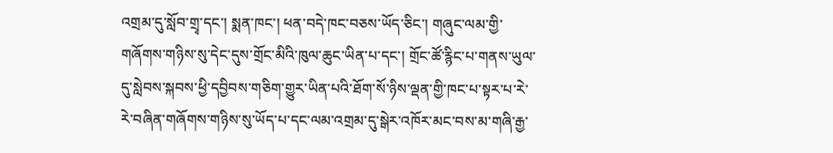འགྲམ་དུ་སློབ་གྲྭ་དང་། སྨན་ཁང་། ཕན་བདེ་ཁང་བཅས་ཡོད་ཅིང་། གཞུང་ལམ་གྱི་གཞོགས་གཉིས་སུ་དེང་དུས་གྲོང་མིའི་ཁུལ་ཆུང་ཡིན་པ་དང་། གྲོང་ཚོ་རྙིང་པ་གནས་ཡུལ་དུ་སླེབས་སྐབས་ཕྱི་དབྱིབས་གཅིག་གྱུར་ཡིན་པའི་ཐོག་སོ་ཉིས་ལྡན་གྱི་ཁང་པ་སྟར་པ་རེ་རེ་བཞིན་གཞོགས་གཉིས་སུ་ཡོད་པ་དང་ལམ་འགྲམ་དུ་སྒེར་འཁོར་མང་བས་མ་གཞི་རྒྱ་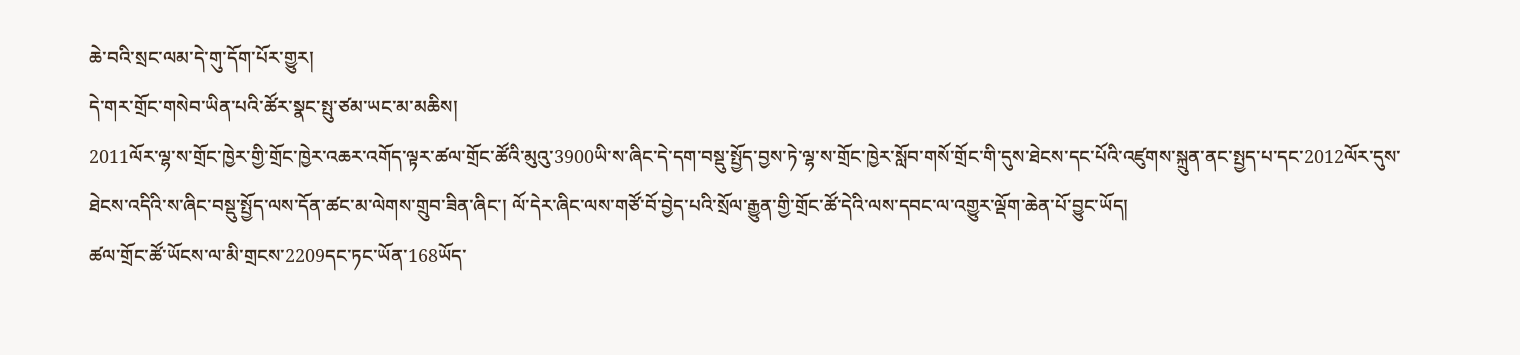ཆེ་བའི་སྲང་ལམ་དེ་གུ་དོག་པོར་གྱུར།
དེ་གར་གྲོང་གསེབ་ཡིན་པའི་ཚོར་སྣང་སྤུ་ཙམ་ཡང་མ་མཆིས།
2011ལོར་ལྷ་ས་གྲོང་ཁྱེར་གྱི་གྲོང་ཁྱེར་འཆར་འགོད་ལྟར་ཚལ་གྲོང་ཚོའི་མུའུ་3900ཡི་ས་ཞིང་དེ་དག་བསྡུ་སྤྱོད་བྱས་ཏེ་ལྷ་ས་གྲོང་ཁྱེར་སློབ་གསོ་གྲོང་གི་དུས་ཐེངས་དང་པོའི་འཛུགས་སྐྲུན་ནང་སྤྱད་པ་དང་2012ལོར་དུས་ཐེངས་འདིའི་ས་ཞིང་བསྡུ་སྤྱོད་ལས་དོན་ཚང་མ་ལེགས་གྲུབ་ཟིན་ཞིང་། ལོ་དེར་ཞིང་ལས་གཙོ་བོ་བྱེད་པའི་སྲོལ་རྒྱུན་གྱི་གྲོང་ཚོ་དེའི་ལས་དབང་ལ་འགྱུར་ལྡོག་ཆེན་པོ་བྱུང་ཡོད།
ཚལ་གྲོང་ཚོ་ཡོངས་ལ་མི་གྲངས་2209དང་ཏང་ཡོན་168ཡོད་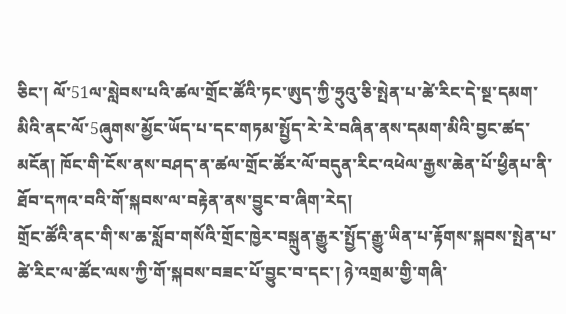ཅིང་། ལོ་51ལ་སླེབས་པའི་ཚལ་གྲོང་ཚོའི་ཏང་ཨུད་ཀྱི་ཧྲུའུ་ཅི་སྤེན་པ་ཚེ་རིང་དེ་སྔ་དམག་མིའི་ནང་ལོ་5ཞུགས་མྱོང་ཡོད་པ་དང་གཏམ་སྤྱོད་རེ་རེ་བཞིན་ནས་དམག་མིའི་བྱང་ཚད་མངོན། ཁོང་གི་ངོས་ནས་བཤད་ན་ཚལ་གྲོང་ཚོར་ལོ་བདུན་རིང་འཕེལ་རྒྱས་ཆེན་པོ་ཕྱིནཔ་ནི་ཐོབ་དཀའ་བའི་གོ་སྐབས་ལ་བརྟེན་ནས་བྱུང་བ་ཞིག་རེད།
གྲོང་ཚོའི་ནང་གི་ས་ཆ་སློབ་གསོའི་གྲོང་ཁྱེར་བསྐྲུན་རྒྱུར་སྤྱོད་རྒྱུ་ཡིན་པ་རྟོགས་སྐབས་སྤེན་པ་ཚེ་རིང་ལ་ཚོང་ལས་ཀྱི་གོ་སྐབས་བཟང་པོ་བྱུང་བ་དང་། ཉེ་འགྲམ་གྱི་གཞི་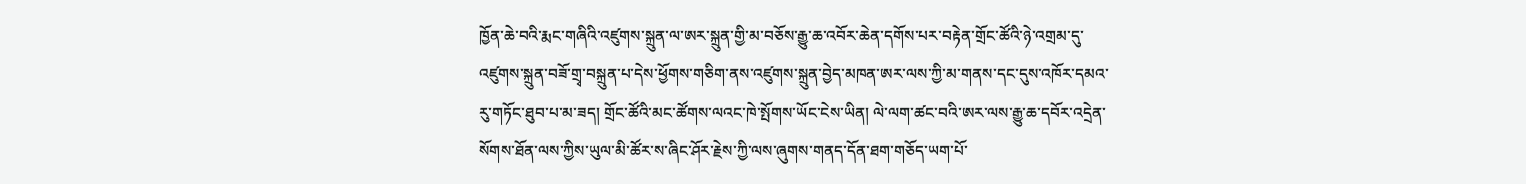ཁྱོན་ཆེ་བའི་རྨང་གཞིའི་འཛུགས་སྐྲུན་ལ་ཨར་སྐྲུན་གྱི་མ་བཅོས་རྒྱུ་ཆ་འབོར་ཆེན་དགོས་པར་བརྟེན་གྲོང་ཚོའི་ཉེ་འགྲམ་དུ་འཛུགས་སྐྲུན་བཟོ་གྲྭ་བསྐྲུན་པ་དེས་ཕྱོགས་གཅིག་ནས་འཛུགས་སྐྲུན་བྱེད་མཁན་ཨར་ལས་ཀྱི་མ་གནས་དང་དུས་འཁོར་དམའ་རུ་གཏོང་ཐུབ་པ་མ་ཟད། གྲོང་ཚོའི་མང་ཚོགས་ལའང་ཁེ་སྤོགས་ཡོང་ངེས་ཡིན། ལེ་ལག་ཚང་བའི་ཨར་ལས་རྒྱུ་ཆ་དབོར་འདྲེན་སོགས་ཐོན་ལས་ཀྱིས་ཡུལ་མི་ཚོར་ས་ཞིང་ཤོར་རྗེས་ཀྱི་ལས་ཞུགས་གནད་དོན་ཐག་གཅོད་ཡག་པོ་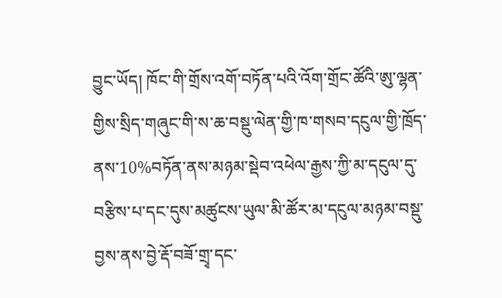བྱུང་ཡོད། ཁོང་གི་གྲོས་འགོ་བཏོན་པའི་འོག་གྲོང་ཚོའི་ཨུ་ལྷན་གྱིས་སྲིད་གཞུང་གི་ས་ཆ་བསྡུ་ལེན་གྱི་ཁ་གསབ་དངུལ་གྱི་ཁྲོད་ནས་10%བཏོན་ནས་མཉམ་སྡེབ་འཕེལ་རྒྱས་ཀྱི་མ་དངུལ་དུ་བརྩིས་པ་དང་དུས་མཚུངས་ཡུལ་མི་ཚོར་མ་དངུལ་མཉམ་བསྡུ་བྱས་ནས་བྱེ་རྡོ་བཟོ་གྲྭ་དང་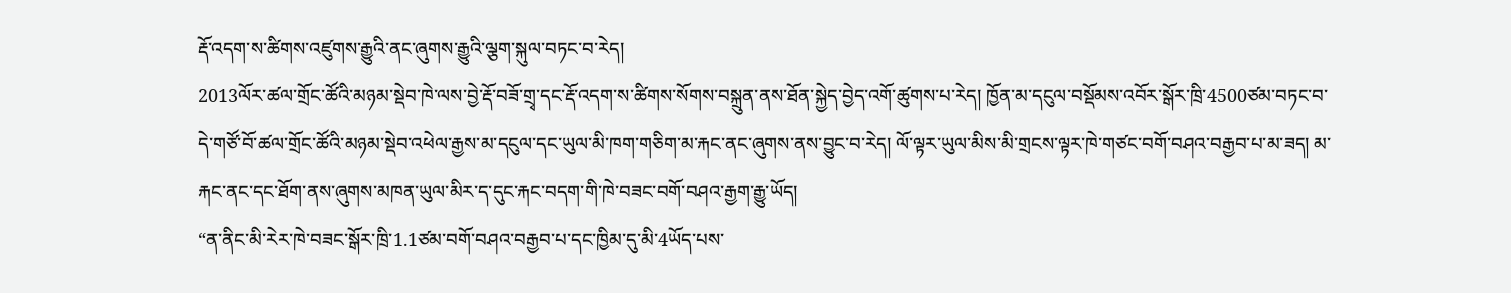རྡོ་འདག་ས་ཚིགས་འཛུགས་རྒྱུའི་ནང་ཞུགས་རྒྱུའི་ལྕག་སྐུལ་བཏང་བ་རེད།
2013ལོར་ཚལ་གྲོང་ཚོའི་མཉམ་སྡེབ་ཁེ་ལས་བྱེ་རྡོ་བཟོ་གྲྭ་དང་རྡོ་འདག་ས་ཚིགས་སོགས་བསྐྲུན་ནས་ཐོན་སྐྱེད་བྱེད་འགོ་ཚུགས་པ་རེད། ཁྱོན་མ་དངུལ་བསྡོམས་འབོར་སྒོར་ཁྲི་4500ཙམ་བཏང་བ་དེ་གཙོ་བོ་ཚལ་གྲོང་ཚོའི་མཉམ་སྡེབ་འཕེལ་རྒྱས་མ་དངུལ་དང་ཡུལ་མི་ཁག་གཅིག་མ་རྐང་ནང་ཞུགས་ནས་བྱུང་བ་རེད། ལོ་ལྟར་ཡུལ་མིས་མི་གྲངས་ལྟར་ཁེ་གཙང་བགོ་བཤའ་བརྒྱབ་པ་མ་ཟད། མ་རྐང་ནང་དང་ཐོག་ནས་ཞུགས་མཁན་ཡུལ་མིར་ད་དུང་རྐང་བདག་གི་ཁེ་བཟང་བགོ་བཤའ་རྒྱག་རྒྱུ་ཡོད།
“ན་ནིང་མི་རེར་ཁེ་བཟང་སྒོར་ཁྲི་1.1ཙམ་བགོ་བཤའ་བརྒྱབ་པ་དང་ཁྱིམ་དུ་མི་4ཡོད་པས་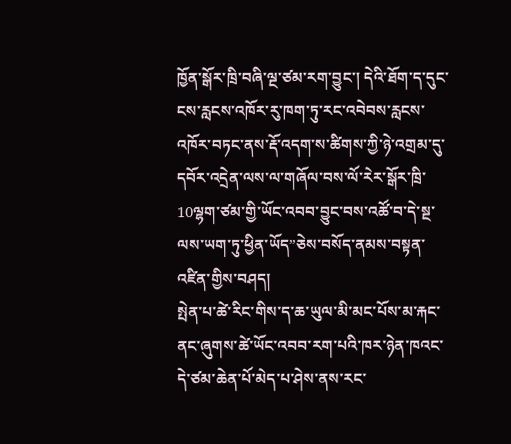ཁྱོན་སྒོར་ཁྲི་བཞི་ལྔ་ཙམ་རག་བྱུང་། དེའི་ཐོག་ད་དུང་ངས་རླངས་འཁོར་རུ་ཁག་ཏུ་རང་འབེབས་རླངས་འཁོར་བཏང་ནས་རྡོ་འདག་ས་ཚིགས་ཀྱི་ཉེ་འགྲམ་དུ་དབོར་འདྲེན་ལས་ལ་གཞོལ་བས་ལོ་རེར་སྒོར་ཁྲི་10ལྷག་ཙམ་གྱི་ཡོང་འབབ་བྱུང་བས་འཚོ་བ་དེ་སྔ་ལས་ཡག་ཏུ་ཕྱིན་ཡོད”ཅེས་བསོད་ནམས་བསྟན་འཛིན་གྱིས་བཤད།
སྤེན་པ་ཚེ་རིང་གིས་ད་ཆ་ཡུལ་མི་མང་པོས་མ་རྐང་ནང་ཞུགས་ཚེ་ཡོང་འབབ་རག་པའི་ཁར་ཉེན་ཁའང་དེ་ཙམ་ཆེན་པོ་མེད་པ་ཤེས་ནས་རང་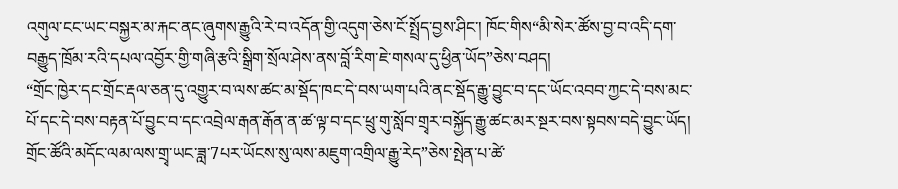འགུལ་ངང་ཡང་བསྐྱར་མ་རྐང་ནང་ཞུགས་རྒྱུའི་རེ་བ་འདོན་གྱི་འདུག་ཅེས་ངོ་སྤྲོད་བྱས་ཤིང་། ཁོང་གིས“མི་སེར་ཚོས་བྱ་བ་འདི་དག་བརྒྱུད་ཁྲོམ་རའི་དཔལ་འབྱོར་གྱི་གཞི་རྩའི་སྒྲིག་སྲོལ་ཤེས་ནས་བློ་རིག་ཇེ་གསལ་དུ་ཕྱིན་ཡོད”ཅེས་བཤད།
“གྲོང་ཁྱེར་དང་གྲོང་རྡལ་ཅན་དུ་འགྱུར་བ་ལས་ཚང་མ་སྡོད་ཁང་དེ་བས་ཡག་པའི་ནང་སྡོད་རྒྱུ་བྱུང་བ་དང་ཡོང་འབབ་ཀྱང་དེ་བས་མང་པོ་དང་དེ་བས་བརྟན་པོ་བྱུང་བ་དང་འབྲེལ་རྒན་རྒོན་ན་ཚ་ལྟ་བ་དང་ཕྲུ་གུ་སློབ་གྲྭར་བསྐྱོད་རྒྱུ་ཚང་མར་སྔར་བས་སྟབས་བདེ་བྱུང་ཡོད། གྲོང་ཚོའི་མདོང་ལམ་ལས་གྲྭ་ཡང་ཟླ་7པར་ཡོངས་སུ་ལས་མཇུག་འགྲིལ་རྒྱུ་རེད”ཅེས་སྤེན་པ་ཚེ་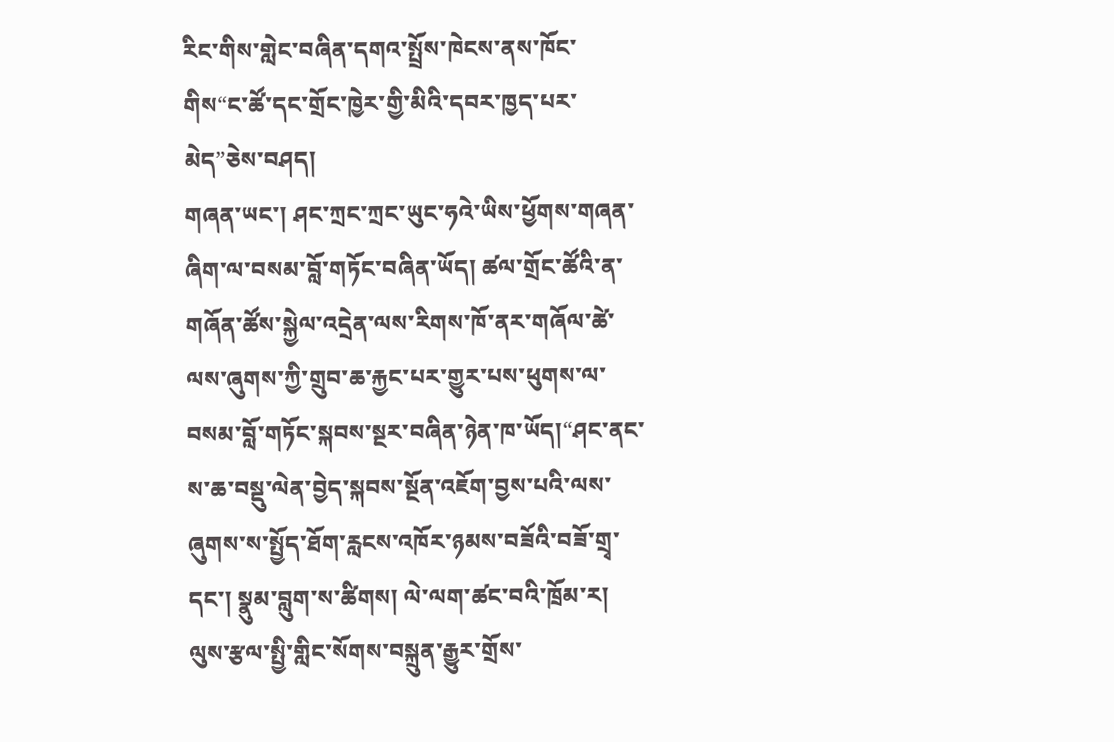རིང་གིས་གླེང་བཞིན་དགའ་སྤྲོས་ཁེངས་ནས་ཁོང་གིས“ང་ཚོ་དང་གྲོང་ཁྱེར་གྱི་མིའི་དབར་ཁྱད་པར་མེད”ཅེས་བཤད།
གཞན་ཡང་། ཤང་ཀྲང་ཀྲང་ཡུང་ཧའེ་ཡིས་ཕྱོགས་གཞན་ཞིག་ལ་བསམ་བློ་གཏོང་བཞིན་ཡོད། ཚལ་གྲོང་ཚོའི་ན་གཞོན་ཚོས་སྐྱེལ་འདྲེན་ལས་རིགས་ཁོ་ནར་གཞོལ་ཚེ་ལས་ཞུགས་ཀྱི་གྲུབ་ཆ་རྐྱང་པར་གྱུར་པས་ཕུགས་ལ་བསམ་བློ་གཏོང་སྐབས་སྔར་བཞིན་ཉེན་ཁ་ཡོད།“ཤང་ནང་ས་ཆ་བསྡུ་ལེན་བྱེད་སྐབས་སྔོན་འཇོག་བྱས་པའི་ལས་ཞུགས་ས་སྤྱོད་ཐོག་རླངས་འཁོར་ཉམས་བཟོའི་བཟོ་གྲྭ་དང་། སྣུམ་བླུག་ས་ཚིགས། ལེ་ལག་ཚང་བའི་ཁྲོམ་ར། ལུས་རྩལ་སྤྱི་གླིང་སོགས་བསྐྲུན་རྒྱུར་གྲོས་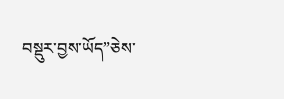བསྡུར་བྱས་ཡོད”ཅེས་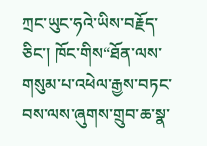ཀྲང་ཡུང་ཧའེ་ཡིས་བརྗོད་ཅིང་། ཁོང་གིས“ཐོན་ལས་གསུམ་པ་འཕེལ་རྒྱས་བཏང་བས་ལས་ཞུགས་གྲུབ་ཆ་སྣ་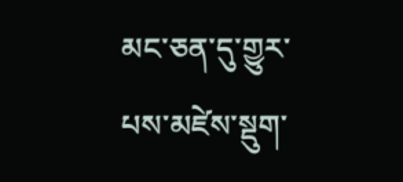མང་ཅན་དུ་གྱུར་པས་མཛེས་སྡུག་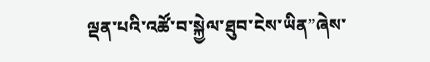ལྡན་པའི་འཚོ་བ་སྐྱེལ་ཐུབ་ངེས་ཡིན”ཞེས་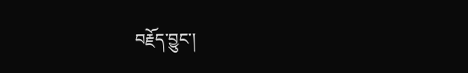བརྗོད་བྱུང་།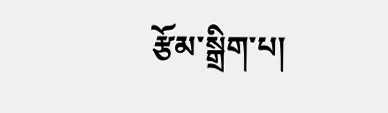རྩོམ་སྒྲིག་པ།